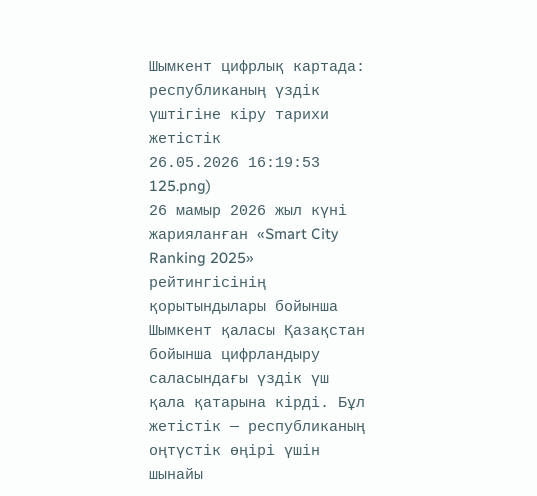Шымкент цифрлық картада: республиканың үздік үштігіне кіру тарихи жетістік
26.05.2026 16:19:53 125.png)
26 мамыр 2026 жыл күні жарияланған «Smart City Ranking 2025» рейтингісінің қорытындылары бойынша Шымкент қаласы Қазақстан бойынша цифрландыру саласындағы үздік үш қала қатарына кірді. Бұл жетістік — республиканың оңтүстік өңірі үшін шынайы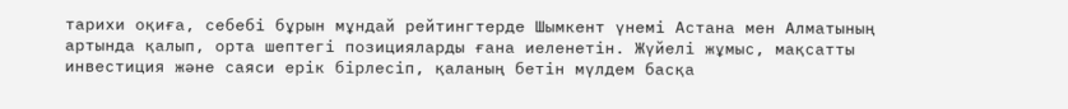тарихи оқиға, себебі бұрын мұндай рейтингтерде Шымкент үнемі Астана мен Алматының артында қалып, орта шептегі позицияларды ғана иеленетін. Жүйелі жұмыс, мақсатты инвестиция және саяси ерік бірлесіп, қаланың бетін мүлдем басқа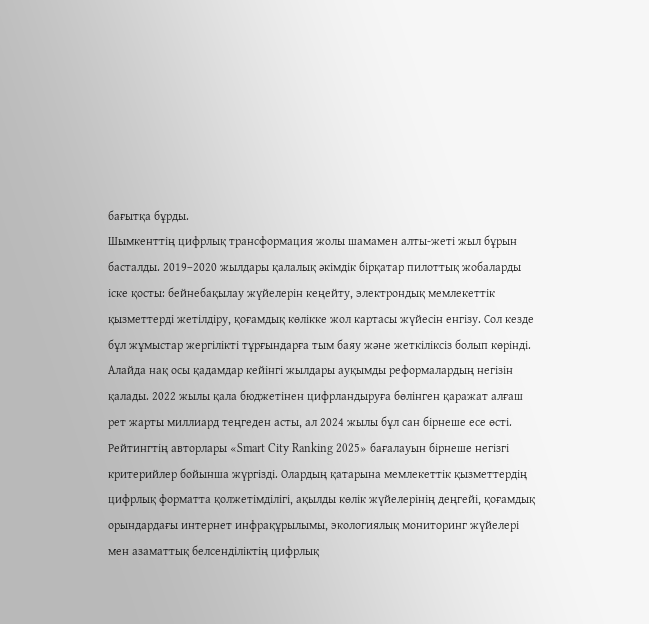бағытқа бұрды.
Шымкенттің цифрлық трансформация жолы шамамен алты-жеті жыл бұрын басталды. 2019–2020 жылдары қалалық әкімдік бірқатар пилоттық жобаларды іске қосты: бейнебақылау жүйелерін кеңейту, электрондық мемлекеттік қызметтерді жетілдіру, қоғамдық көлікке жол картасы жүйесін енгізу. Сол кезде бұл жұмыстар жергілікті тұрғындарға тым баяу және жеткіліксіз болып көрінді. Алайда нақ осы қадамдар кейінгі жылдары ауқымды реформалардың негізін қалады. 2022 жылы қала бюджетінен цифрландыруға бөлінген қаражат алғаш рет жарты миллиард теңгеден асты, ал 2024 жылы бұл сан бірнеше есе өсті.
Рейтингтің авторлары «Smart City Ranking 2025» бағалауын бірнеше негізгі критерийлер бойынша жүргізді. Олардың қатарына мемлекеттік қызметтердің цифрлық форматта қолжетімділігі, ақылды көлік жүйелерінің деңгейі, қоғамдық орындардағы интернет инфрақұрылымы, экологиялық мониторинг жүйелері мен азаматтық белсенділіктің цифрлық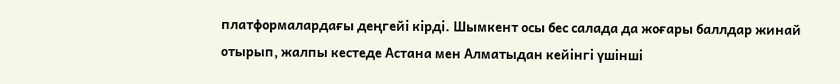платформалардағы деңгейі кірді. Шымкент осы бес салада да жоғары баллдар жинай отырып, жалпы кестеде Астана мен Алматыдан кейінгі үшінші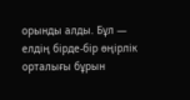орынды алды. Бұл — елдің бірде-бір өңірлік орталығы бұрын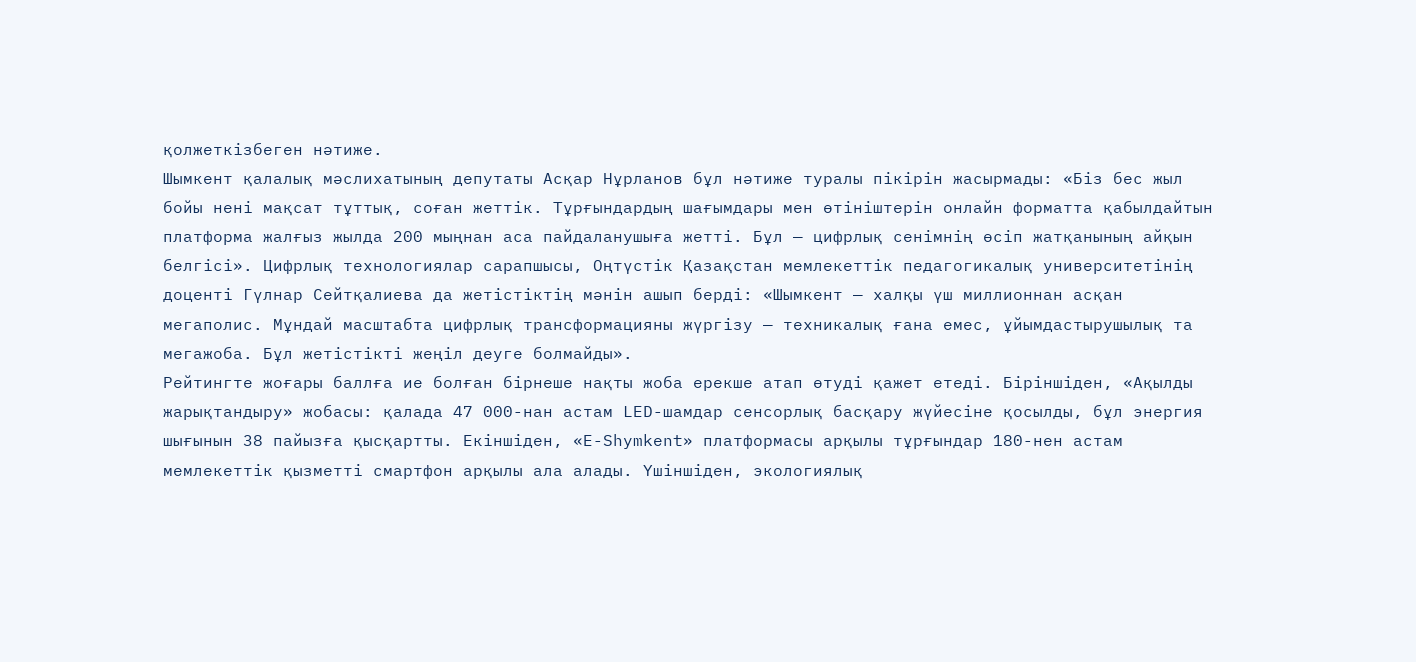қолжеткізбеген нәтиже.
Шымкент қалалық мәслихатының депутаты Асқар Нұрланов бұл нәтиже туралы пікірін жасырмады: «Біз бес жыл бойы нені мақсат тұттық, соған жеттік. Тұрғындардың шағымдары мен өтініштерін онлайн форматта қабылдайтын платформа жалғыз жылда 200 мыңнан аса пайдаланушыға жетті. Бұл — цифрлық сенімнің өсіп жатқанының айқын белгісі». Цифрлық технологиялар сарапшысы, Оңтүстік Қазақстан мемлекеттік педагогикалық университетінің доценті Гүлнар Сейтқалиева да жетістіктің мәнін ашып берді: «Шымкент — халқы үш миллионнан асқан мегаполис. Мұндай масштабта цифрлық трансформацияны жүргізу — техникалық ғана емес, ұйымдастырушылық та мегажоба. Бұл жетістікті жеңіл деуге болмайды».
Рейтингте жоғары баллға ие болған бірнеше нақты жоба ерекше атап өтуді қажет етеді. Біріншіден, «Ақылды жарықтандыру» жобасы: қалада 47 000-нан астам LED-шамдар сенсорлық басқару жүйесіне қосылды, бұл энергия шығынын 38 пайызға қысқартты. Екіншіден, «E-Shymkent» платформасы арқылы тұрғындар 180-нен астам мемлекеттік қызметті смартфон арқылы ала алады. Үшіншіден, экологиялық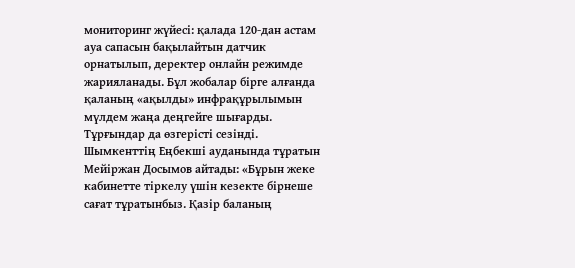мониторинг жүйесі: қалада 120-дан астам ауа сапасын бақылайтын датчик орнатылып, деректер онлайн режимде жарияланады. Бұл жобалар бірге алғанда қаланың «ақылды» инфрақұрылымын мүлдем жаңа деңгейге шығарды.
Тұрғындар да өзгерісті сезінді. Шымкенттің Еңбекші ауданында тұратын Мейіржан Досымов айтады: «Бұрын жеке кабинетте тіркелу үшін кезекте бірнеше сағат тұратынбыз. Қазір баланың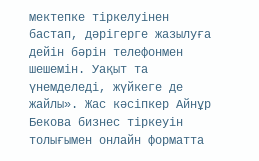мектепке тіркелуінен бастап, дәрігерге жазылуға дейін бәрін телефонмен шешемін. Уақыт та үнемделеді, жүйкеге де жайлы». Жас кәсіпкер Айнұр Бекова бизнес тіркеуін толығымен онлайн форматта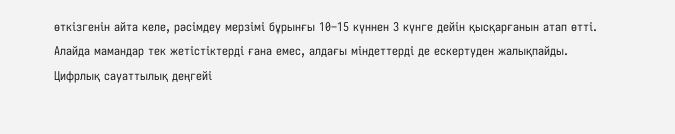өткізгенін айта келе, рәсімдеу мерзімі бұрынғы 10–15 күннен 3 күнге дейін қысқарғанын атап өтті.
Алайда мамандар тек жетістіктерді ғана емес, алдағы міндеттерді де ескертуден жалықпайды. Цифрлық сауаттылық деңгейі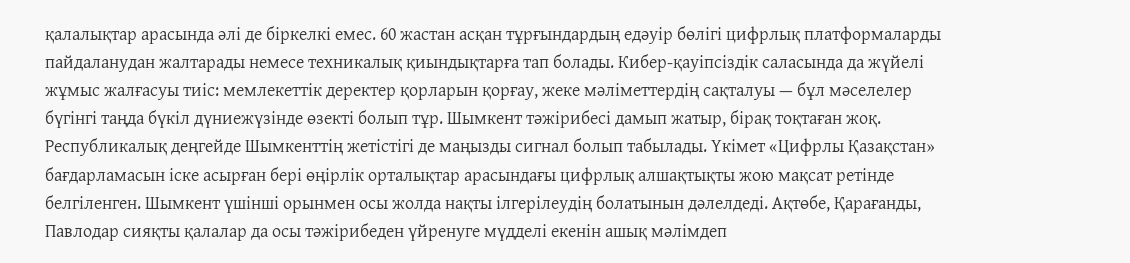қалалықтар арасында әлі де біркелкі емес. 60 жастан асқан тұрғындардың едәуір бөлігі цифрлық платформаларды пайдаланудан жалтарады немесе техникалық қиындықтарға тап болады. Кибер-қауіпсіздік саласында да жүйелі жұмыс жалғасуы тиіс: мемлекеттік деректер қорларын қорғау, жеке мәліметтердің сақталуы — бұл мәселелер бүгінгі таңда бүкіл дүниежүзінде өзекті болып тұр. Шымкент тәжірибесі дамып жатыр, бірақ тоқтаған жоқ.
Республикалық деңгейде Шымкенттің жетістігі де маңызды сигнал болып табылады. Үкімет «Цифрлы Қазақстан» бағдарламасын іске асырған бері өңірлік орталықтар арасындағы цифрлық алшақтықты жою мақсат ретінде белгіленген. Шымкент үшінші орынмен осы жолда нақты ілгерілеудің болатынын дәлелдеді. Ақтөбе, Қарағанды, Павлодар сияқты қалалар да осы тәжірибеден үйренуге мүдделі екенін ашық мәлімдеп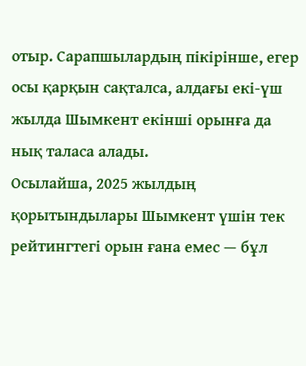отыр. Сарапшылардың пікірінше, егер осы қарқын сақталса, алдағы екі-үш жылда Шымкент екінші орынға да нық таласа алады.
Осылайша, 2025 жылдың қорытындылары Шымкент үшін тек рейтингтегі орын ғана емес — бұл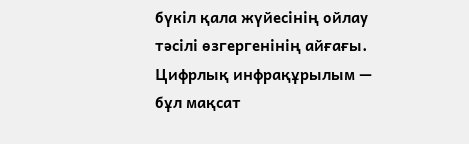бүкіл қала жүйесінің ойлау тәсілі өзгергенінің айғағы. Цифрлық инфрақұрылым — бұл мақсат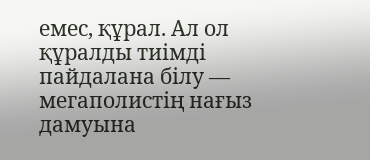емес, құрал. Ал ол құралды тиімді пайдалана білу — мегаполистің нағыз дамуына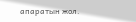апаратын жол.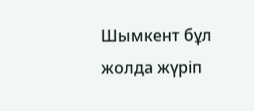Шымкент бұл жолда жүріп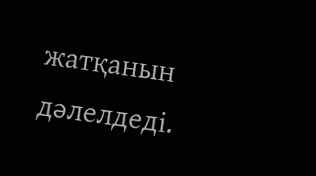жатқанын дәлелдеді.